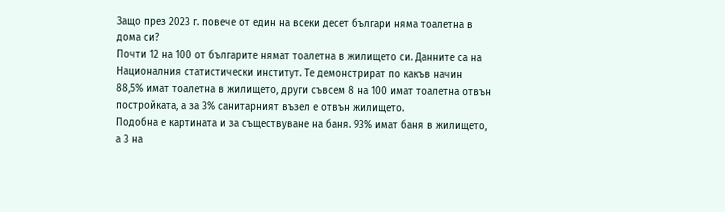Защо през 2023 г. повече от един на всеки десет българи няма тоалетна в дома си?
Почти 12 на 100 от българите нямат тоалетна в жилището си. Данните са на Националния статистически институт. Те демонстрират по какъв начин 88,5% имат тоалетна в жилището, други съвсем 8 на 100 имат тоалетна отвън постройката, а за 3% санитарният възел е отвън жилището.
Подобна е картината и за съществуване на баня. 93% имат баня в жилището, а 3 на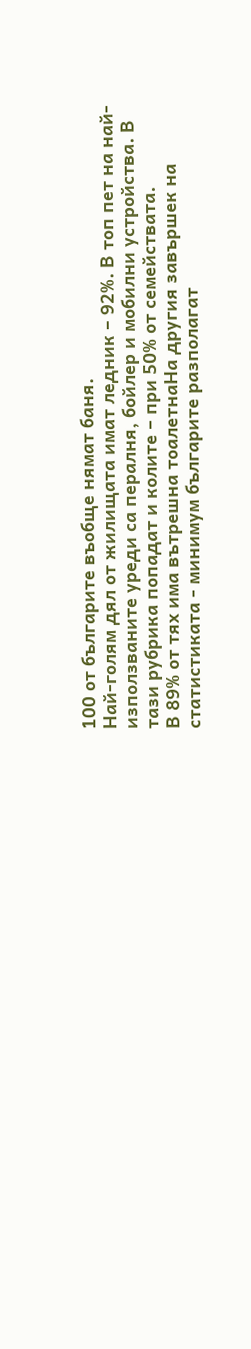100 от българите въобще нямат баня.
Най-голям дял от жилищата имат ледник – 92%. В топ пет на най-използваните уреди са пералня, бойлер и мобилни устройства. В тази рубрика попадат и колите – при 50% от семействата.
В 89% от тях има вътрешна тоалетнаНа другия завършек на статистиката - минимум българите разполагат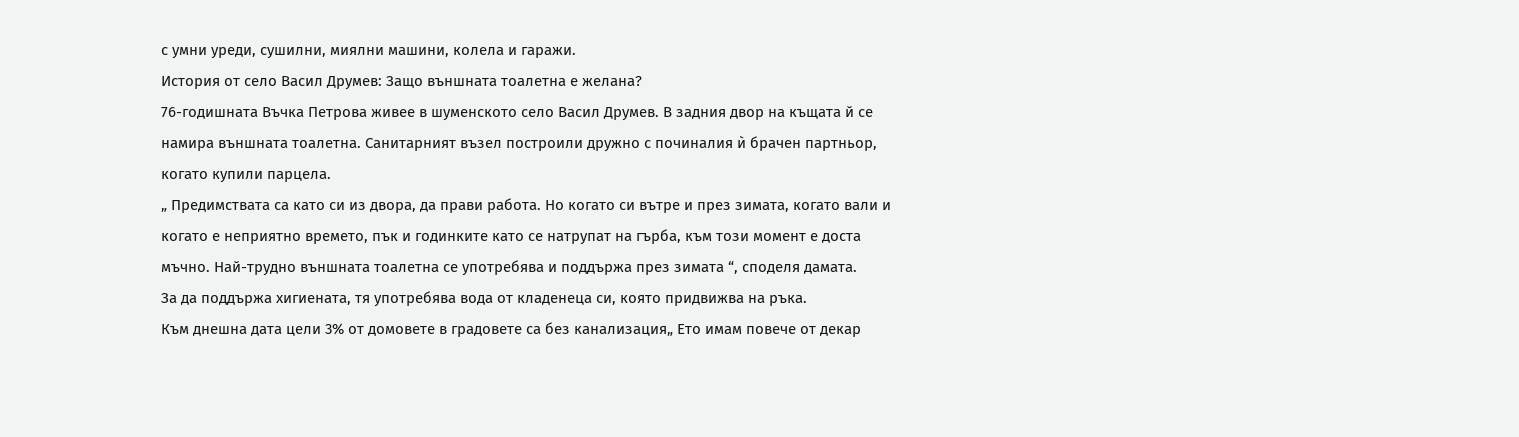с умни уреди, сушилни, миялни машини, колела и гаражи.
История от село Васил Друмев: Защо външната тоалетна е желана?
76-годишната Въчка Петрова живее в шуменското село Васил Друмев. В задния двор на къщата й се намира външната тоалетна. Санитарният възел построили дружно с починалия ѝ брачен партньор, когато купили парцела.
„ Предимствата са като си из двора, да прави работа. Но когато си вътре и през зимата, когато вали и когато е неприятно времето, пък и годинките като се натрупат на гърба, към този момент е доста мъчно. Най-трудно външната тоалетна се употребява и поддържа през зимата “, споделя дамата.
За да поддържа хигиената, тя употребява вода от кладенеца си, която придвижва на ръка.
Към днешна дата цели 3% от домовете в градовете са без канализация„ Ето имам повече от декар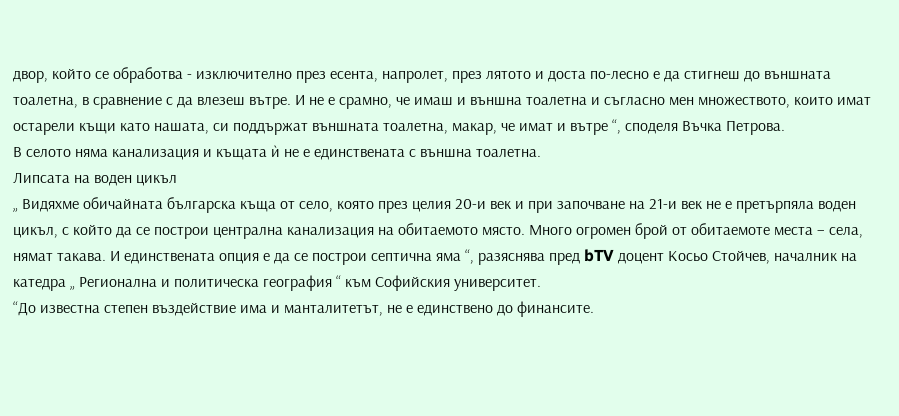двор, който се обработва - изключително през есента, напролет, през лятото и доста по-лесно е да стигнеш до външната тоалетна, в сравнение с да влезеш вътре. И не е срамно, че имаш и външна тоалетна и съгласно мен множеството, които имат остарели къщи като нашата, си поддържат външната тоалетна, макар, че имат и вътре “, споделя Въчка Петрова.
В селото няма канализация и къщата ѝ не е единствената с външна тоалетна.
Липсата на воден цикъл
„ Видяхме обичайната българска къща от село, която през целия 20-и век и при започване на 21-и век не е претърпяла воден цикъл, с който да се построи централна канализация на обитаемото място. Много огромен брой от обитаемоте места – села, нямат такава. И единствената опция е да се построи септична яма “, разяснява пред bTV доцент Косьо Стойчев, началник на катедра „ Регионална и политическа география “ към Софийския университет.
“До известна степен въздействие има и манталитетът, не е единствено до финансите.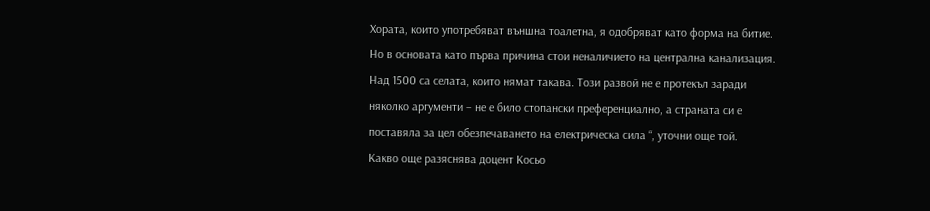Хората, които употребяват външна тоалетна, я одобряват като форма на битие. Но в основата като първа причина стои неналичието на централна канализация. Над 1500 са селата, които нямат такава. Този развой не е протекъл заради няколко аргументи – не е било стопански преференциално, а страната си е поставяла за цел обезпечаването на електрическа сила “, уточни още той.
Какво още разяснява доцент Косьо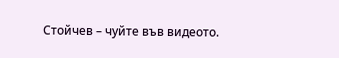Стойчев – чуйте във видеото.